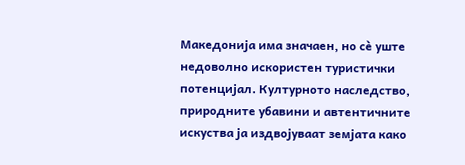Македонија има значаен, но сè уште недоволно искористен туристички потенцијал. Културното наследство, природните убавини и автентичните искуства ја издвојуваат земјата како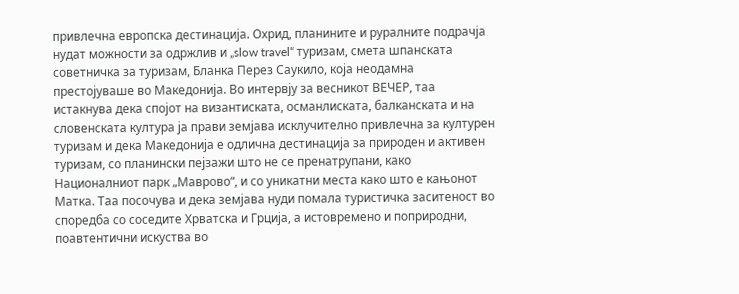привлечна европска дестинација. Охрид, планините и руралните подрачја нудат можности за одржлив и „slow travel“ туризам, смета шпанската советничка за туризам, Бланка Перез Саукило, која неодамна престојуваше во Македонија. Во интервју за весникот ВЕЧЕР, таа истакнува дека спојот на византиската, османлиската, балканската и на словенската култура ја прави земјава исклучително привлечна за културен туризам и дека Македонија е одлична дестинација за природен и активен туризам, со планински пејзажи што не се пренатрупани, како Националниот парк „Маврово“, и со уникатни места како што е кањонот Матка. Таа посочува и дека земјава нуди помала туристичка заситеност во споредба со соседите Хрватска и Грција, а истовремено и поприродни, поавтентични искуства во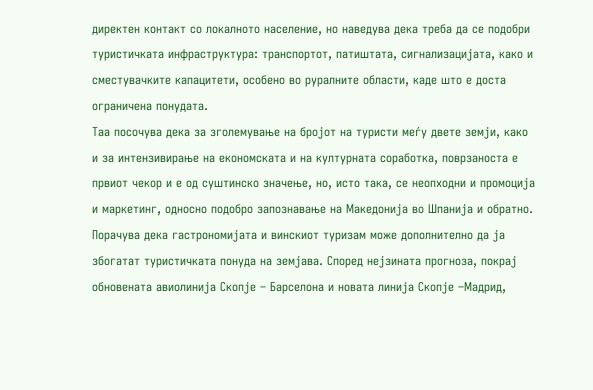директен контакт со локалното население, но наведува дека треба да се подобри туристичката инфраструктура: транспортот, патиштата, сигнализацијата, како и сместувачките капацитети, особено во руралните области, каде што е доста ограничена понудата.
Таа посочува дека за зголемување на бројот на туристи меѓу двете земји, како и за интензивирање на економската и на културната соработка, поврзаноста е првиот чекор и е од суштинско значење, но, исто така, се неопходни и промоција и маркетинг, односно подобро запознавање на Македонија во Шпанија и обратно. Порачува дека гастрономијата и винскиот туризам може дополнително да ја збогатат туристичката понуда на земјава. Според нејзината прогноза, покрај обновената авиолинија Скопје – Барселона и новата линија Скопје –Мадрид,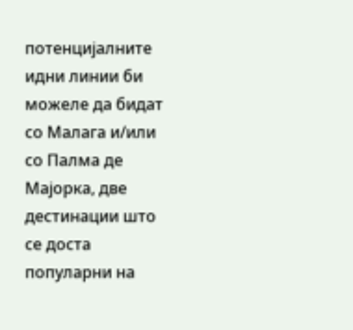потенцијалните идни линии би можеле да бидат со Малага и/или со Палма де Мајорка, две дестинации што се доста популарни на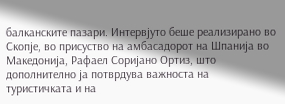балканските пазари. Интервјуто беше реализирано во Скопје, во присуство на амбасадорот на Шпанија во Македонија, Рафаел Соријано Ортиз, што дополнително ја потврдува важноста на туристичката и на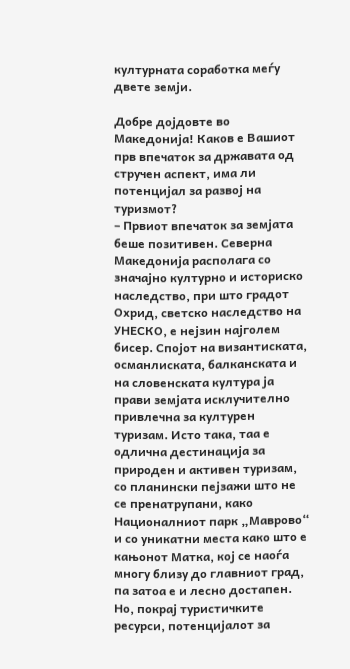културната соработка меѓу двете земји.

Добре дојдовте во Македонија! Каков е Вашиот прв впечаток за државата од стручен аспект, има ли потенцијал за развој на туризмот?
– Првиот впечаток за земјата беше позитивен. Северна Македонија располага со значајно културно и историско наследство, при што градот Охрид, светско наследство на УНЕСКО, е нејзин најголем бисер. Спојот на византиската, османлиската, балканската и на словенската култура ја прави земјата исклучително привлечна за културен туризам. Исто така, таа е одлична дестинација за природен и активен туризам, со планински пејзажи што не се пренатрупани, како Националниот парк „Маврово“ и со уникатни места како што е кањонот Матка, кој се наоѓа многу близу до главниот град, па затоа е и лесно достапен.
Но, покрај туристичките ресурси, потенцијалот за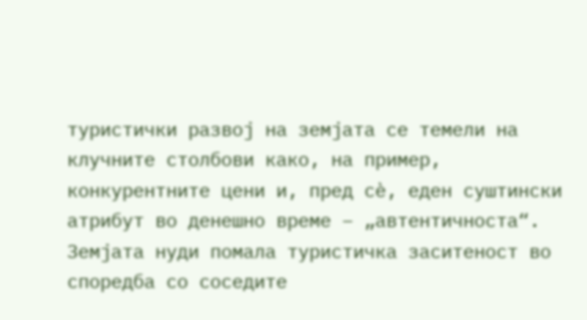туристички развој на земјата се темели на клучните столбови како, на пример, конкурентните цени и, пред сè, еден суштински атрибут во денешно време – „автентичноста“. Земјата нуди помала туристичка заситеност во споредба со соседите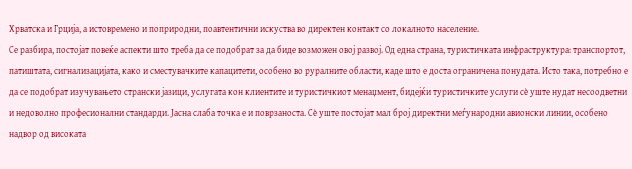Хрватска и Грција, а истовремено и поприродни, поавтентични искуства во директен контакт со локалното население.
Се разбира, постојат повеќе аспекти што треба да се подобрат за да биде возможен овој развој. Од една страна, туристичката инфраструктура: транспортот, патиштата, сигнализацијата, како и сместувачките капацитети, особено во руралните области, каде што е доста ограничена понудата. Исто така, потребно е да се подобрат изучувањето странски јазици, услугата кон клиентите и туристичкиот менаџмент, бидејќи туристичките услуги сè уште нудат несоодветни и недоволно професионални стандарди. Јасна слаба точка е и поврзаноста. Сè уште постојат мал број директни меѓународни авионски линии, особено надвор од високата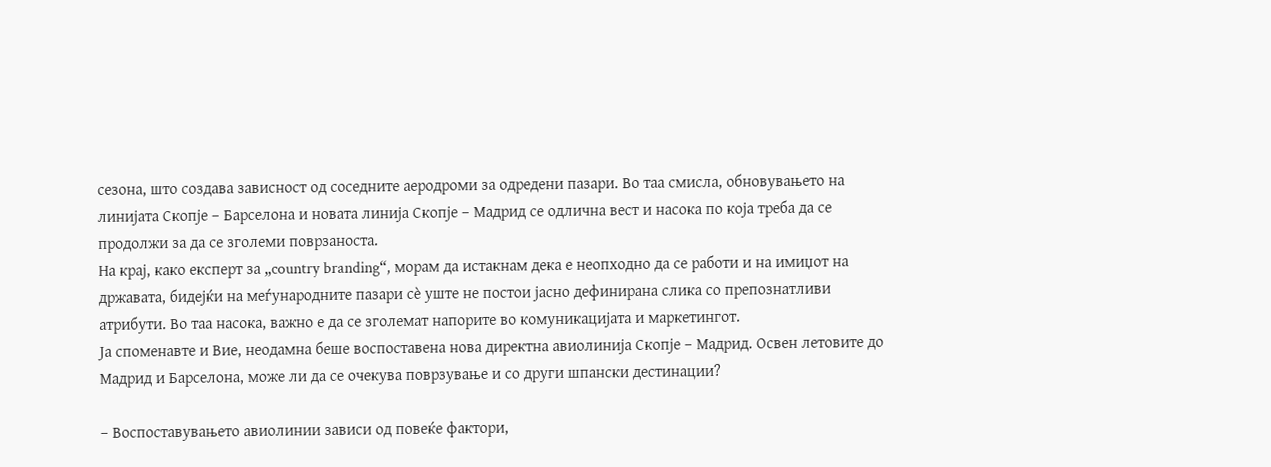сезона, што создава зависност од соседните аеродроми за одредени пазари. Во таа смисла, обновувањето на линијата Скопје – Барселона и новата линија Скопје – Мадрид се одлична вест и насока по која треба да се продолжи за да се зголеми поврзаноста.
На крај, како експерт за „country branding“, морам да истакнам дека е неопходно да се работи и на имиџот на државата, бидејќи на меѓународните пазари сè уште не постои јасно дефинирана слика со препознатливи атрибути. Во таа насока, важно е да се зголемат напорите во комуникацијата и маркетингот.
Ја споменавте и Вие, неодамна беше воспоставена нова директна авиолинија Скопје – Мадрид. Освен летовите до Мадрид и Барселона, може ли да се очекува поврзување и со други шпански дестинации?

– Воспоставувањето авиолинии зависи од повеќе фактори,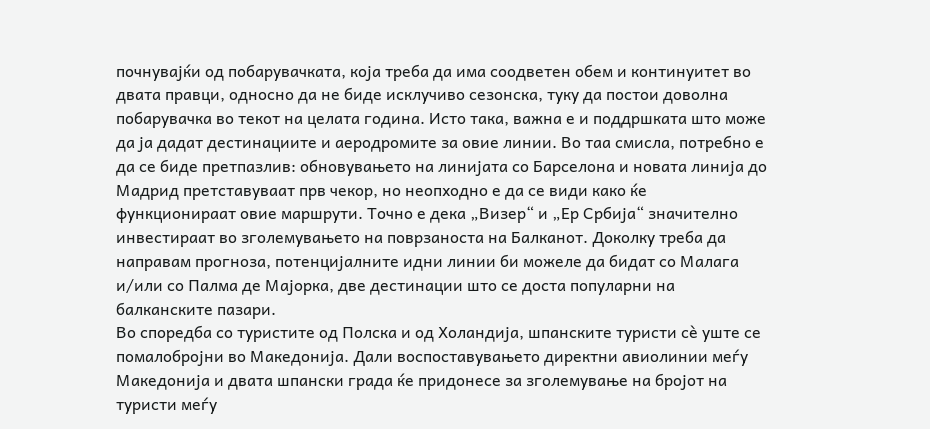почнувајќи од побарувачката, која треба да има соодветен обем и континуитет во двата правци, односно да не биде исклучиво сезонска, туку да постои доволна побарувачка во текот на целата година. Исто така, важна е и поддршката што може да ја дадат дестинациите и аеродромите за овие линии. Во таа смисла, потребно е да се биде претпазлив: обновувањето на линијата со Барселона и новата линија до Мадрид претставуваат прв чекор, но неопходно е да се види како ќе функционираат овие маршрути. Точно е дека „Визер“ и „Ер Србија“ значително инвестираат во зголемувањето на поврзаноста на Балканот. Доколку треба да направам прогноза, потенцијалните идни линии би можеле да бидат со Малага и/или со Палма де Мајорка, две дестинации што се доста популарни на балканските пазари.
Во споредба со туристите од Полска и од Холандија, шпанските туристи сè уште се помалобројни во Македонија. Дали воспоставувањето директни авиолинии меѓу Македонија и двата шпански града ќе придонесе за зголемување на бројот на туристи меѓу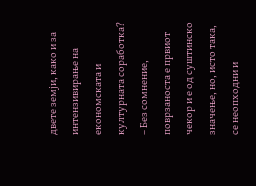двете земји, како и за интензивирање на економската и културната соработка?
– Без сомнение, поврзаноста е првиот чекор и е од суштинско значење, но, исто така, се неопходни и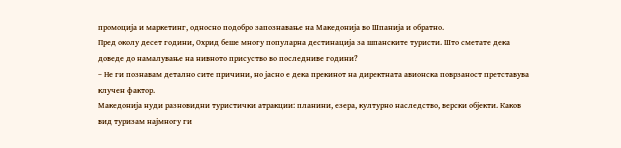промоција и маркетинг, односно подобро запознавање на Македонија во Шпанија и обратно.
Пред околу десет години, Охрид беше многу популарна дестинација за шпанските туристи. Што сметате дека доведе до намалување на нивното присуство во последниве години?
– Не ги познавам детално сите причини, но јасно е дека прекинот на директната авионска поврзаност претставува клучен фактор.
Македонија нуди разновидни туристички атракции: планини, езера, културно наследство, верски објекти. Каков вид туризам најмногу ги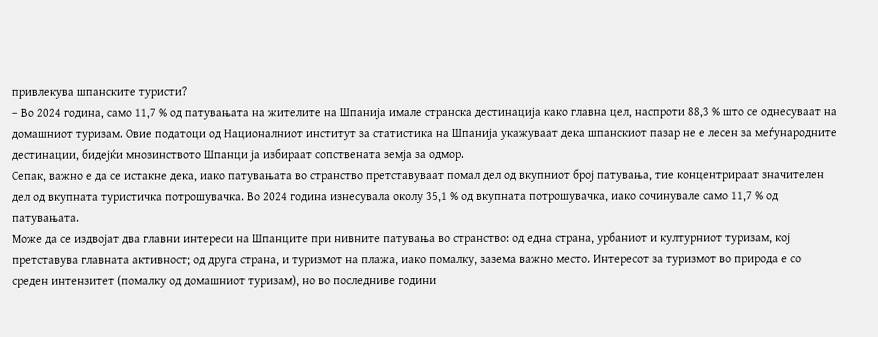привлекува шпанските туристи?
– Во 2024 година, само 11,7 % од патувањата на жителите на Шпанија имале странска дестинација како главна цел, наспроти 88,3 % што се однесуваат на домашниот туризам. Овие податоци од Националниот институт за статистика на Шпанија укажуваат дека шпанскиот пазар не е лесен за меѓународните дестинации, бидејќи мнозинството Шпанци ја избираат сопствената земја за одмор.
Сепак, важно е да се истакне дека, иако патувањата во странство претставуваат помал дел од вкупниот број патувања, тие концентрираат значителен дел од вкупната туристичка потрошувачка. Во 2024 година изнесувала околу 35,1 % од вкупната потрошувачка, иако сочинувале само 11,7 % од патувањата.
Може да се издвојат два главни интереси на Шпанците при нивните патувања во странство: од една страна, урбаниот и културниот туризам, кој претставува главната активност; од друга страна, и туризмот на плажа, иако помалку, зазема важно место. Интересот за туризмот во природа е со среден интензитет (помалку од домашниот туризам), но во последниве години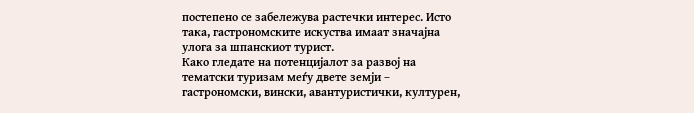постепено се забележува растечки интерес. Исто така, гастрономските искуства имаат значајна улога за шпанскиот турист.
Како гледате на потенцијалот за развој на тематски туризам меѓу двете земји – гастрономски, вински, авантуристички, културен,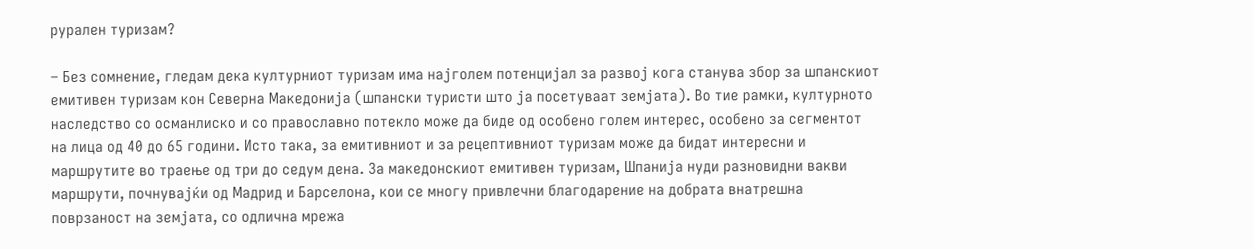рурален туризам?

– Без сомнение, гледам дека културниот туризам има најголем потенцијал за развој кога станува збор за шпанскиот емитивен туризам кон Северна Македонија (шпански туристи што ја посетуваат земјата). Во тие рамки, културното наследство со османлиско и со православно потекло може да биде од особено голем интерес, особено за сегментот на лица од 40 до 65 години. Исто така, за емитивниот и за рецептивниот туризам може да бидат интересни и маршрутите во траење од три до седум дена. За македонскиот емитивен туризам, Шпанија нуди разновидни вакви маршрути, почнувајќи од Мадрид и Барселона, кои се многу привлечни благодарение на добрата внатрешна поврзаност на земјата, со одлична мрежа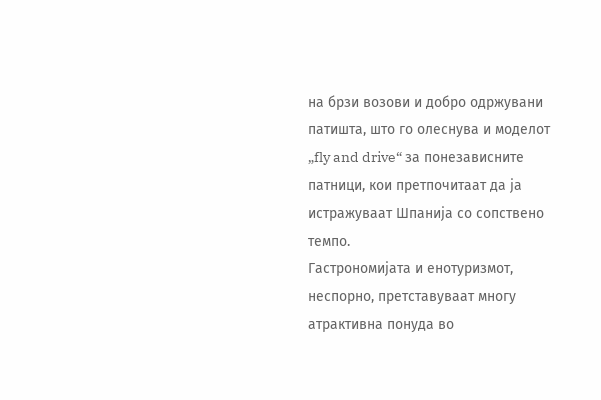на брзи возови и добро одржувани патишта, што го олеснува и моделот „fly and drive“ за понезависните патници, кои претпочитаат да ја истражуваат Шпанија со сопствено темпо.
Гастрономијата и енотуризмот, неспорно, претставуваат многу атрактивна понуда во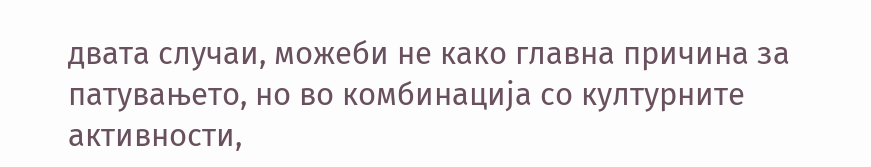двата случаи, можеби не како главна причина за патувањето, но во комбинација со културните активности,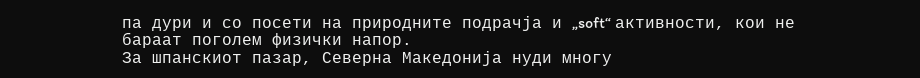па дури и со посети на природните подрачја и „soft“ активности, кои не бараат поголем физички напор.
За шпанскиот пазар, Северна Македонија нуди многу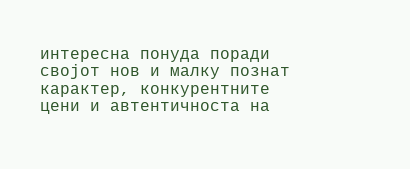интересна понуда поради својот нов и малку познат карактер, конкурентните цени и автентичноста на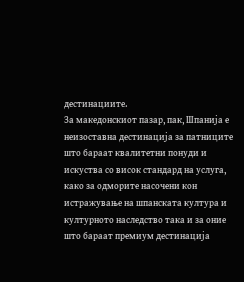дестинациите.
За македонскиот пазар, пак, Шпанија е неизоставна дестинација за патниците што бараат квалитетни понуди и искуства со висок стандард на услуга, како за одморите насочени кон истражување на шпанската култура и културното наследство така и за оние што бараат премиум дестинација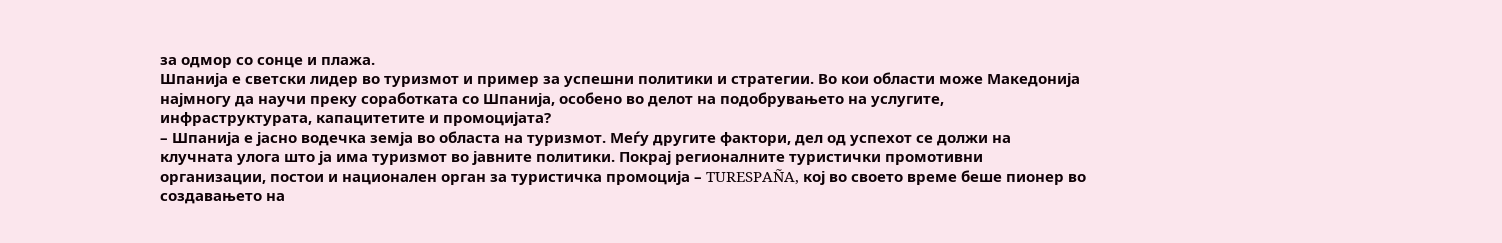за одмор со сонце и плажа.
Шпанија е светски лидер во туризмот и пример за успешни политики и стратегии. Во кои области може Македонија најмногу да научи преку соработката со Шпанија, особено во делот на подобрувањето на услугите, инфраструктурата, капацитетите и промоцијата?
– Шпанија е јасно водечка земја во областа на туризмот. Меѓу другите фактори, дел од успехот се должи на клучната улога што ја има туризмот во јавните политики. Покрај регионалните туристички промотивни организации, постои и национален орган за туристичка промоција – TURESPAÑA, кој во своето време беше пионер во создавањето на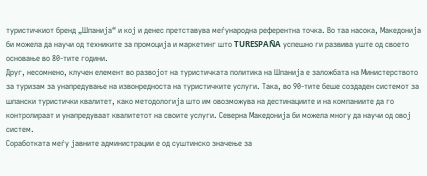туристичкиот бренд „Шпанија“ и кој и денес претставува меѓународна референтна точка. Во таа насока, Македонија би можела да научи од техниките за промоција и маркетинг што TURESPAÑA успешно ги развива уште од своето основање во 80-тите години.
Друг, несомнено, клучен елемент во развојот на туристичката политика на Шпанија е заложбата на Министерството за туризам за унапредување на извонредноста на туристичките услуги. Така, во 90-тите беше создаден системот за шпански туристички квалитет, како методологија што им овозможува на дестинациите и на компаниите да го контролираат и унапредуваат квалитетот на своите услуги. Северна Македонија би можела многу да научи од овој систем.
Соработката меѓу јавните администрации е од суштинско значење за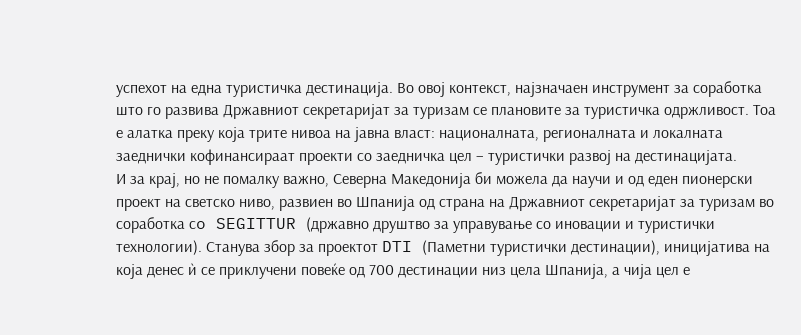успехот на една туристичка дестинација. Во овој контекст, најзначаен инструмент за соработка што го развива Државниот секретаријат за туризам се плановите за туристичка одржливост. Тоа е алатка преку која трите нивоа на јавна власт: националната, регионалната и локалната заеднички кофинансираат проекти со заедничка цел – туристички развој на дестинацијата.
И за крај, но не помалку важно, Северна Македонија би можела да научи и од еден пионерски проект на светско ниво, развиен во Шпанија од страна на Државниот секретаријат за туризам во соработка сo SEGITTUR (државно друштво за управување со иновации и туристички технологии). Станува збор за проектот DTI (Паметни туристички дестинации), иницијатива на која денес ѝ се приклучени повеќе од 700 дестинации низ цела Шпанија, а чија цел е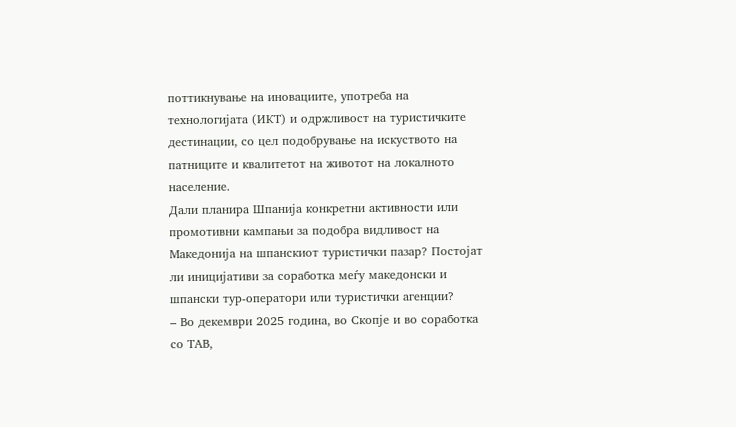поттикнување на иновациите, употреба на технологијата (ИКТ) и одржливост на туристичките дестинации, со цел подобрување на искуството на патниците и квалитетот на животот на локалното население.
Дали планира Шпанија конкретни активности или промотивни кампањи за подобра видливост на Македонија на шпанскиот туристички пазар? Постојат ли иницијативи за соработка меѓу македонски и шпански тур-оператори или туристички агенции?
– Во декември 2025 година, во Скопје и во соработка со TAВ,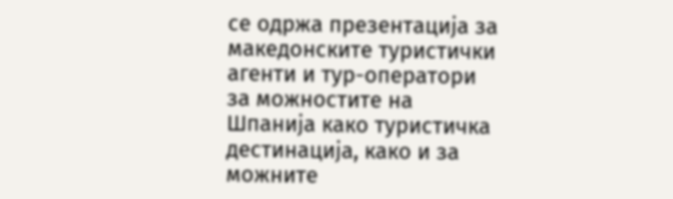се одржа презентација за македонските туристички агенти и тур-оператори за можностите на Шпанија како туристичка дестинација, како и за можните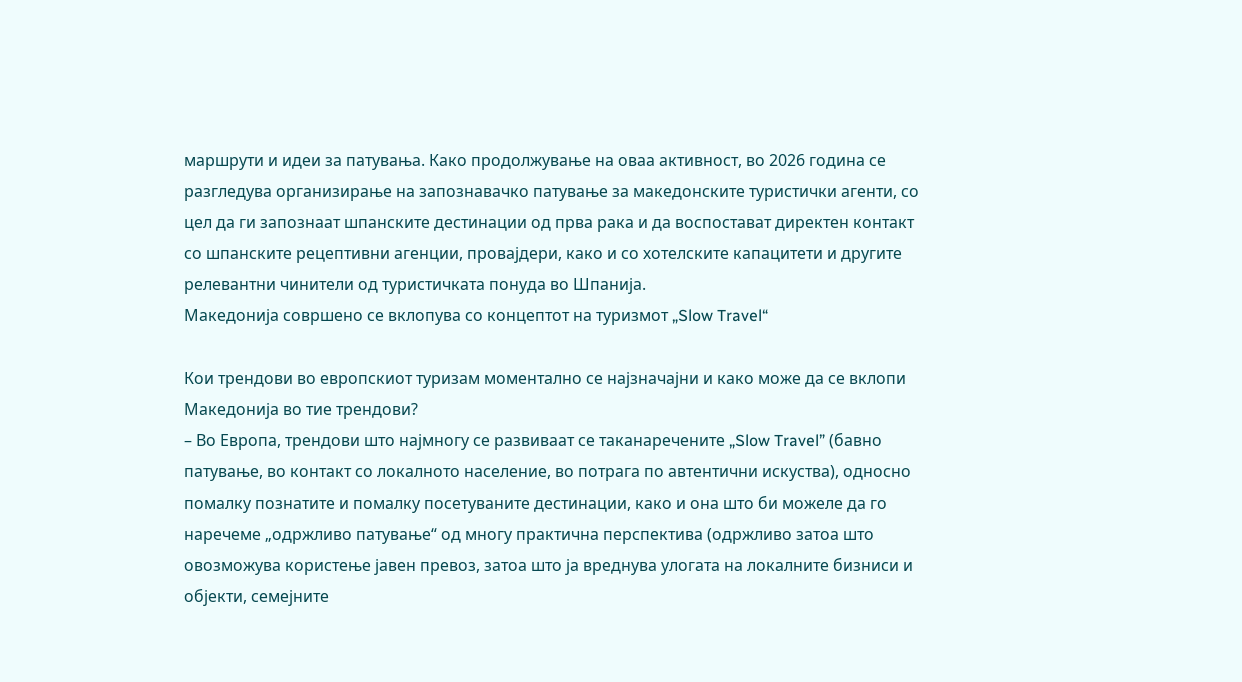маршрути и идеи за патувања. Како продолжување на оваа активност, во 2026 година се разгледува организирање на запознавачко патување за македонските туристички агенти, со цел да ги запознаат шпанските дестинации од прва рака и да воспостават директен контакт со шпанските рецептивни агенции, провајдери, како и со хотелските капацитети и другите релевантни чинители од туристичката понуда во Шпанија.
Македонија совршено се вклопува со концептот на туризмот „Slow Travel“

Кои трендови во европскиот туризам моментално се најзначајни и како може да се вклопи Македонија во тие трендови?
– Во Европа, трендови што најмногу се развиваат се таканаречените „Slow Travel” (бавно патување, во контакт со локалното население, во потрага по автентични искуства), односно помалку познатите и помалку посетуваните дестинации, како и она што би можеле да го наречеме „одржливо патување“ од многу практична перспектива (одржливо затоа што овозможува користење јавен превоз, затоа што ја вреднува улогата на локалните бизниси и објекти, семејните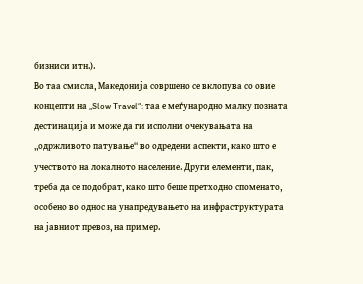бизниси итн.).
Во таа смисла, Македонија совршено се вклопува со овие концепти на „Slow Travel“: таа е меѓународно малку позната дестинација и може да ги исполни очекувањата на „одржливото патување“ во одредени аспекти, како што е учеството на локалното население. Други елементи, пак, треба да се подобрат, како што беше претходно споменато, особено во однос на унапредувањето на инфраструктурата на јавниот превоз, на пример.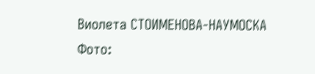Виолета СТОИМЕНОВА-НАУМОСКА
Фото: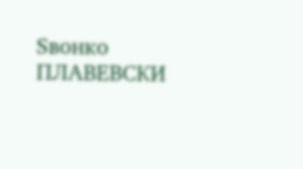Ѕвонко ПЛАВЕВСКИ